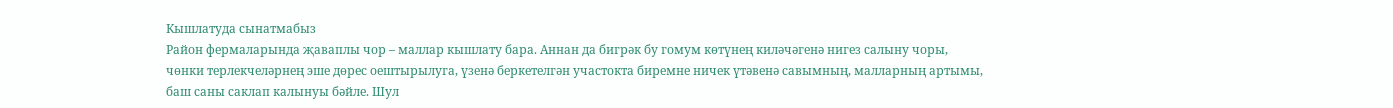Кышлатуда сынатмабыз
Район фермаларында җаваплы чор – маллар кышлату бара. Аннан да бигрәк бу гомум көтүнең киләчәгенә нигез салыну чоры, чөнки терлекчеләрнең эше дөрес оештырылуга, үзенә беркетелгән участокта биремне ничек үтәвенә савымның, малларның артымы, баш саны саклап калынуы бәйле. Шул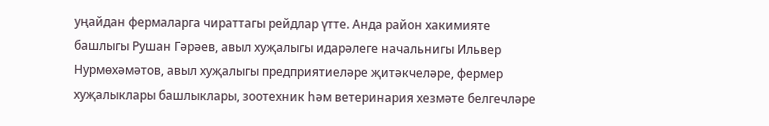уңайдан фермаларга чираттагы рейдлар үтте. Анда район хакимияте башлыгы Рушан Гәрәев, авыл хуҗалыгы идарәлеге начальнигы Ильвер Нурмөхәмәтов, авыл хуҗалыгы предприятиеләре җитәкчеләре, фермер хуҗалыклары башлыклары, зоотехник һәм ветеринария хезмәте белгечләре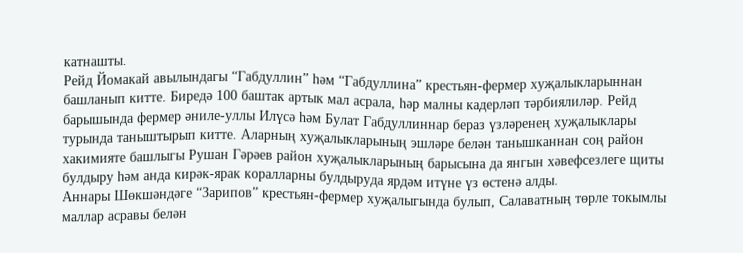катнашты.
Рейд Йомакай авылындагы “Габдуллин” һәм “Габдуллина” крестьян-фермер хуҗалыкларыннан башланып китте. Биредә 100 баштак артык мал асрала, һәр малны кадерләп тәрбиялиләр. Рейд барышында фермер әниле-уллы Илүсә һәм Булат Габдуллиннар бераз үзләренең хуҗалыклары турында таныштырып китте. Аларның хуҗалыкларының эшләре белән танышканнан соң район хакимияте башлыгы Рушан Гәрәев район хуҗалыкларының барысына да янгын хәвефсезлеге щиты булдыру һәм анда кирәк-ярак коралларны булдыруда ярдәм итүне үз өстенә алды.
Аннары Шөкшәндәге “Зарипов” крестьян-фермер хуҗалыгында булып, Салаватның төрле токымлы маллар асравы белән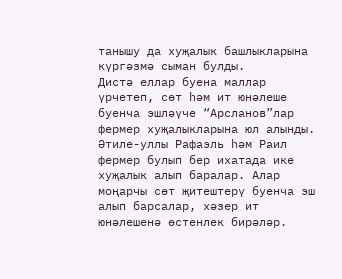танышу да хуҗалык башлыкларына күргәзмә сыман булды.
Дистә еллар буена маллар үрчетеп, сөт һәм ит юнәлеше буенча эшләүче “Арсланов”лар фермер хуҗалыкларына юл алынды. Әтиле-уллы Рафаэль һәм Раил фермер булып бер ихатада ике хуҗалык алып баралар. Алар моңарчы сөт җитештерү буенча эш алып барсалар, хәзер ит юнәлешенә өстенлек бирәләр.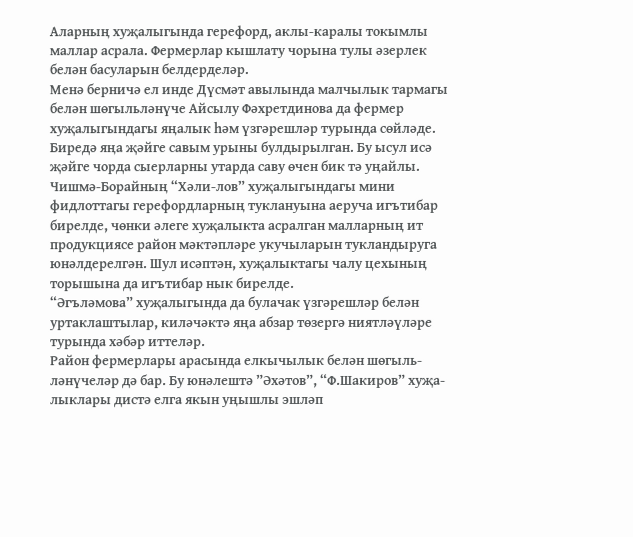Аларның хуҗалыгында герефорд, аклы-каралы токымлы маллар асрала. Фермерлар кышлату чорына тулы әзерлек белән басуларын белдерделәр.
Менә берничә ел инде Дүсмәт авылында малчылык тармагы белән шөгыльләнүче Айсылу Фәхретдинова да фермер хуҗалыгындагы яңалык һәм үзгәрешләр турында сөйләде. Биредә яңа җәйге савым урыны булдырылган. Бу ысул исә җәйге чорда сыерларны утарда саву өчен бик тә уңайлы.
Чишмә-Борайның “Хәли-лов” хуҗалыгындагы мини фидлоттагы герефордларның туклануына аеруча игътибар бирелде, чөнки әлеге хуҗалыкта асралган малларның ит продукциясе район мәктәпләре укучыларын тукландыруга юнәлдерелгән. Шул исәптән, хуҗалыктагы чалу цехының торышына да игътибар нык бирелде.
“Әгъләмова” хуҗалыгында да булачак үзгәрешләр белән уртаклаштылар, киләчәктә яңа абзар төзергә ниятләүләре турында хәбәр иттеләр.
Район фермерлары арасында елкычылык белән шөгыль-ләнүчеләр дә бар. Бу юнәлештә ”Әхәтов”, “Ф.Шакиров” хуҗа-лыклары дистә елга якын уңышлы эшләп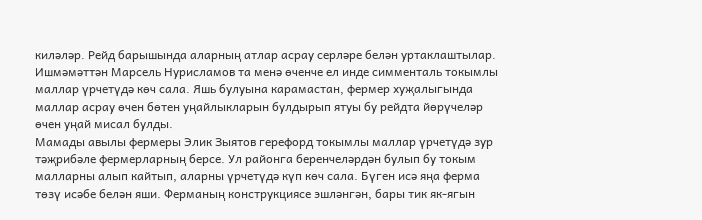киләләр. Рейд барышында аларның атлар асрау серләре белән уртаклаштылар.
Ишмәмәттән Марсель Нурисламов та менә өченче ел инде симменталь токымлы маллар үрчетүдә көч сала. Яшь булуына карамастан, фермер хуҗалыгында маллар асрау өчен бөтен уңайлыкларын булдырып ятуы бу рейдта йөрүчеләр өчен уңай мисал булды.
Мамады авылы фермеры Элик Зыятов герефорд токымлы маллар үрчетүдә зур тәҗрибәле фермерларның берсе. Ул районга беренчеләрдән булып бу токым малларны алып кайтып, аларны үрчетүдә күп көч сала. Бүген исә яңа ферма төзү исәбе белән яши. Ферманың конструкциясе эшләнгән, бары тик як-ягын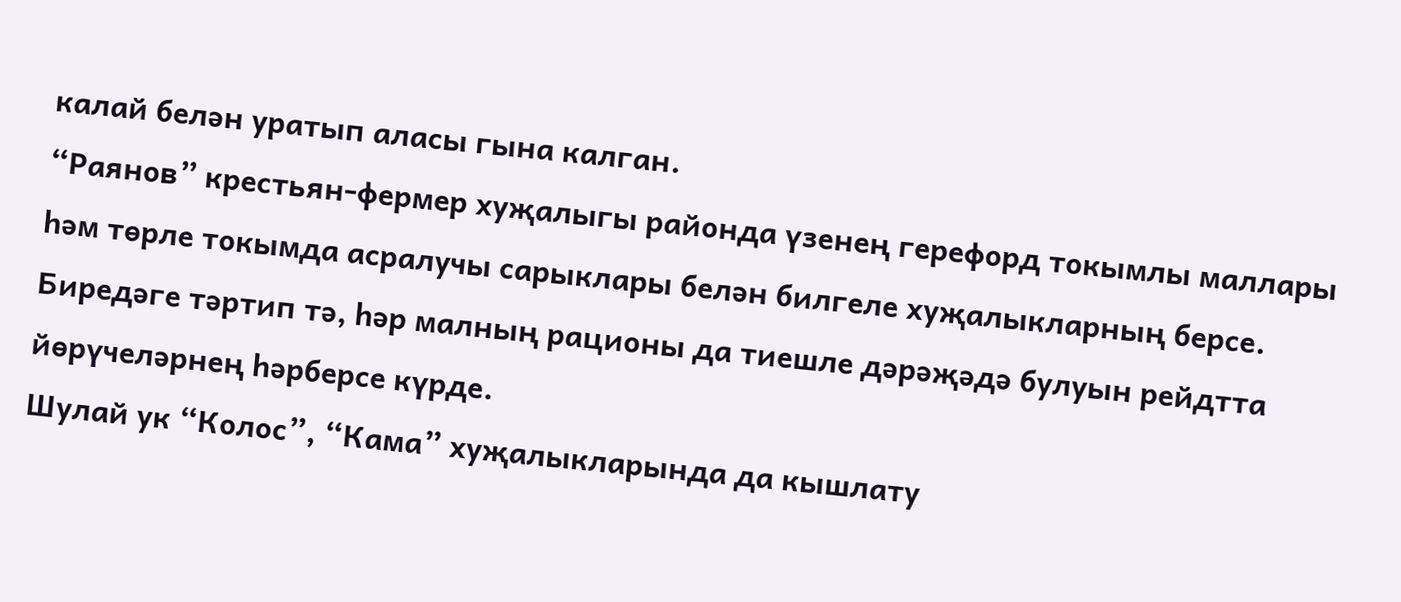калай белән уратып аласы гына калган.
“Раянов” крестьян-фермер хуҗалыгы районда үзенең герефорд токымлы маллары һәм төрле токымда асралучы сарыклары белән билгеле хуҗалыкларның берсе. Биредәге тәртип тә, һәр малның рационы да тиешле дәрәҗәдә булуын рейдтта йөрүчеләрнең һәрберсе күрде.
Шулай ук “Колос”, “Кама” хуҗалыкларында да кышлату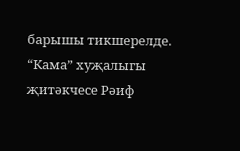барышы тикшерелде. “Кама” хуҗалыгы җитәкчесе Рәиф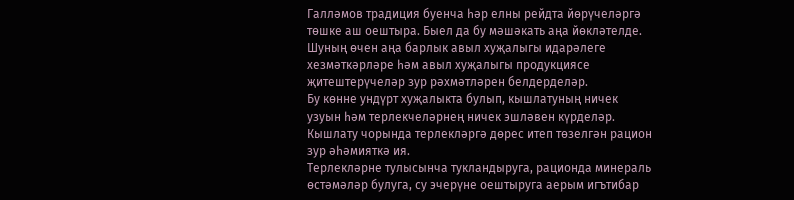Галләмов традиция буенча һәр елны рейдта йөрүчеләргә төшке аш оештыра. Быел да бу мәшәкать аңа йөкләтелде. Шуның өчен аңа барлык авыл хуҗалыгы идарәлеге хезмәткәрләре һәм авыл хуҗалыгы продукциясе җитештерүчеләр зур рәхмәтләрен белдерделәр.
Бу көнне ундүрт хуҗалыкта булып, кышлатуның ничек узуын һәм терлекчеләрнең ничек эшләвен күрделәр. Кышлату чорында терлекләргә дөрес итеп төзелгән рацион зур әһәмияткә ия.
Терлекләрне тулысынча тукландыруга, рационда минераль өстәмәләр булуга, су эчерүне оештыруга аерым игътибар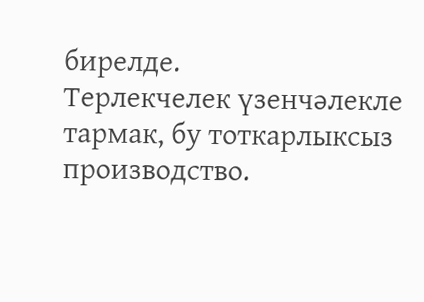бирелде.
Терлекчелек үзенчәлекле тармак, бу тоткарлыксыз производство.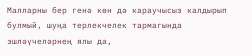Малларны бер генә көн дә караучысыз калдырып булмый, шуңа терлекчелек тармагында эшләүчеләрнең ялы да,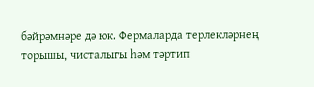бәйрәмнәре дә юк. Фермаларда терлекләрнең торышы, чисталыгы һәм тәртип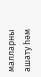малларны ашату һәм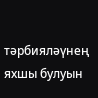тәрбияләүнең яхшы булуын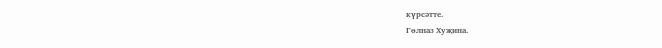күрсәтте.
Гөлназ Хуҗина.